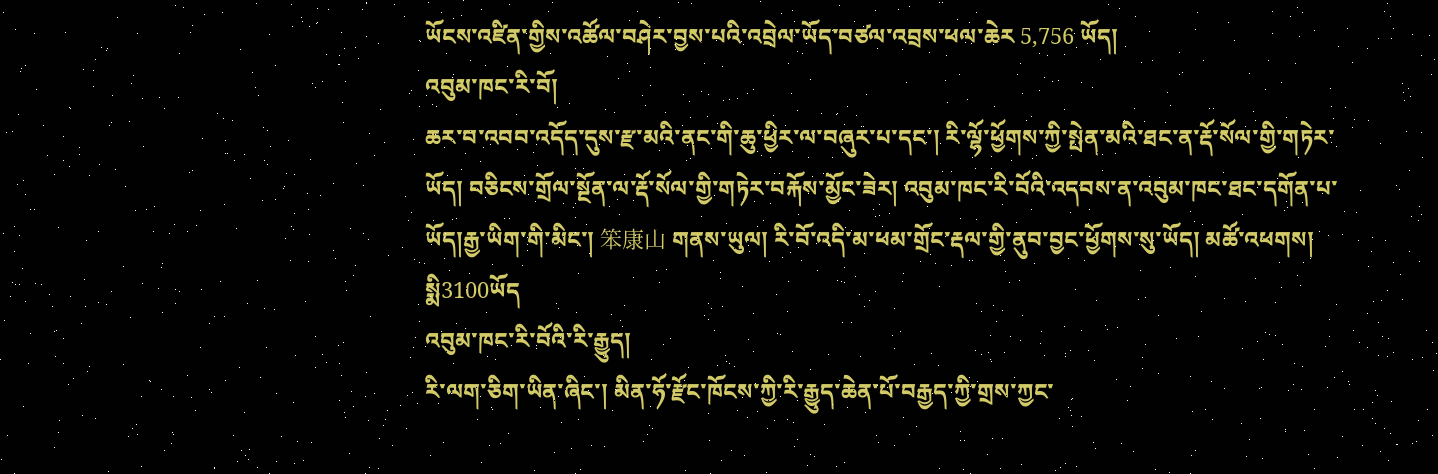ཡོངས་འཛིན་གྱིས་འཚོལ་བཤེར་བྱས་པའི་འབྲེལ་ཡོད་བཙལ་འབྲས་ཕལ་ཆེར 5,756 ཡོད།
འབུམ་ཁང་རི་བོ།
ཆར་བ་འབབ་འདོད་དུས་རྫ་མའི་ནང་གི་ཆུ་ཕྱིར་ལ་བཞུར་པ་དང་། རི་ལྷོ་ཕྱོགས་ཀྱི་སྤེན་མའི་ཐང་ན་རྡོ་སོལ་གྱི་གཏེར་ཡོད། བཅིངས་གྲོལ་སྔོན་ལ་རྡོ་སོལ་གྱི་གཏེར་བརྐོས་མྱོང་ཟེར། འབུམ་ཁང་རི་བོའི་འདབས་ན་འབུམ་ཁང་ཐང་དགོན་པ་ཡོད།རྒྱ་ཡིག་གི་མིང་། 笨康山 གནས་ཡུལ། རི་བོ་འདི་མ་ཕམ་གྲོང་རྡལ་གྱི་ནུབ་བྱང་ཕྱོགས་སུ་ཡོད། མཚོ་འཕགས། སྨི3100ཡོད
འབུམ་ཁང་རི་བོའི་རི་རྒྱུད།
རི་ལག་ཅིག་ཡིན་ཞིང་། མིན་ཧོ་རྫོང་ཁོངས་ཀྱི་རི་རྒྱུད་ཆེན་པོ་བརྒྱད་ཀྱི་གྲས་ཀྱང་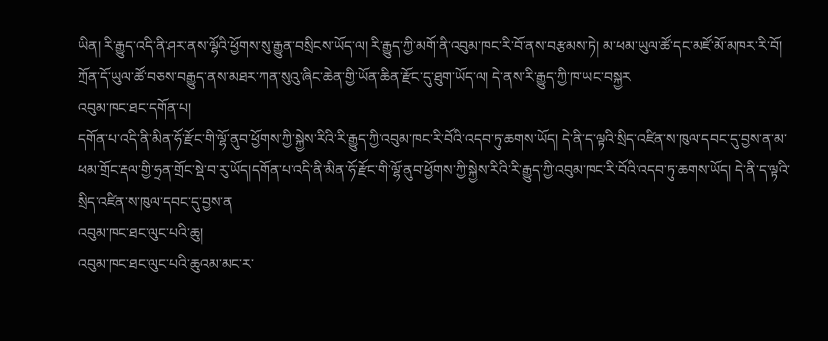ཡིན། རི་རྒྱུད་འདི་ནི་ཤར་ནས་ལྷོའི་ཕྱོགས་སུ་རྒྱུན་བསྲིངས་ཡོད་ལ། རི་རྒྱུད་ཀྱི་མགོ་ནི་འབུམ་ཁང་རི་བོ་ནས་བརྩམས་ཏེ། མ་ཕམ་ཡུལ་ཚོ་དང་མཛོ་མོ་མཁར་རི་བོ། ཀྲོན་དོ་ཡུལ་ཚོ་བཅས་བརྒྱུད་ནས་མཐར་ཀན་སུའུ་ཞིང་ཆེན་གྱི་ཡོན་ཆིན་རྫོང་དུ་ཐུག་ཡོད་ལ། དེ་ནས་རི་རྒྱུད་ཀྱི་ཁ་ཡང་བསྐྱར
འབུམ་ཁང་ཐང་དགོན་པ།
དགོན་པ་འདི་ནི་མིན་ཧོ་རྫོང་གི་ལྷོ་ནུབ་ཕྱོགས་ཀྱི་སྐྱེས་རིའི་རི་རྒྱུད་ཀྱི་འབུམ་ཁང་རི་བོའི་འདབ་ཏུ་ཆགས་ཡོད། དེ་ནི་ད་ལྟའི་སྲིད་འཛིན་ས་ཁུལ་དབང་དུ་བྱས་ན་མ་ཕམ་གྲོང་རྡལ་གྱི་ཧྲན་གྲོང་སྡེ་བ་རུ་ཡོད།དགོན་པ་འདི་ནི་མིན་ཧོ་རྫོང་གི་ལྷོ་ནུབ་ཕྱོགས་ཀྱི་སྐྱེས་རིའི་རི་རྒྱུད་ཀྱི་འབུམ་ཁང་རི་བོའི་འདབ་ཏུ་ཆགས་ཡོད། དེ་ནི་ད་ལྟའི་སྲིད་འཛིན་ས་ཁུལ་དབང་དུ་བྱས་ན
འབུམ་ཁང་ཐང་ལུང་པའི་ཆུ།
འབུམ་ཁང་ཐང་ལུང་པའི་ཆུའམ་མང་ར་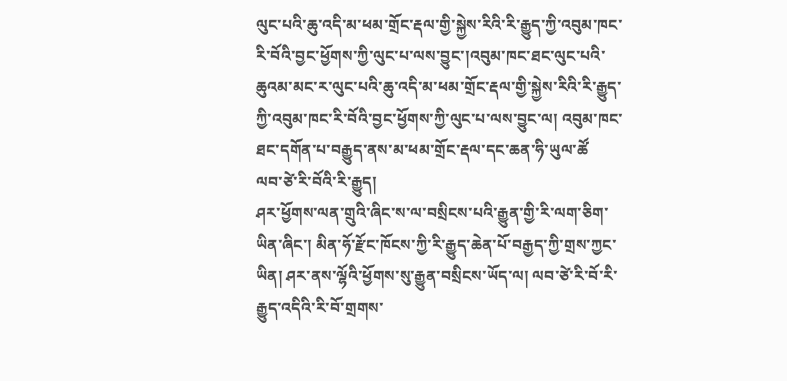ལུང་པའི་ཆུ་འདི་མ་ཕམ་གྲོང་རྡལ་གྱི་སྐྱེས་རིའི་རི་རྒྱུད་ཀྱི་འབུམ་ཁང་རི་བོའི་བྱང་ཕྱོགས་ཀྱི་ལུང་པ་ལས་བྱུང་།འབུམ་ཁང་ཐང་ལུང་པའི་ཆུའམ་མང་ར་ལུང་པའི་ཆུ་འདི་མ་ཕམ་གྲོང་རྡལ་གྱི་སྐྱེས་རིའི་རི་རྒྱུད་ཀྱི་འབུམ་ཁང་རི་བོའི་བྱང་ཕྱོགས་ཀྱི་ལུང་པ་ལས་བྱུང་ལ། འབུམ་ཁང་ཐང་དགོན་པ་བརྒྱུད་ནས་མ་ཕམ་གྲོང་རྡལ་དང་ཆན་ཧི་ཡུལ་ཚོ
ལབ་ཙེ་རི་བོའི་རི་རྒྱུད།
ཤར་ཕྱོགས་ལན་གྲུའི་ཞིང་ས་ལ་བསྲིངས་པའི་རྒྱུན་གྱི་རི་ལག་ཅིག་ཡིན་ཞིང་། མིན་ཧོ་རྫོང་ཁོངས་ཀྱི་རི་རྒྱུད་ཆེན་པོ་བརྒྱད་ཀྱི་གྲས་ཀྱང་ཡིན། ཤར་ནས་ལྷོའི་ཕྱོགས་སུ་རྒྱུན་བསྲིངས་ཡོད་ལ། ལབ་ཙེ་རི་བོ་རི་རྒྱུད་འདིའི་རི་བོ་གྲགས་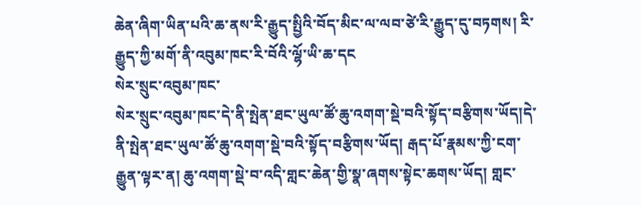ཆེན་ཞིག་ཡིན་པའི་ཆ་ནས་རི་རྒྱུད་སྤྱིའི་བོད་མིང་ལ་ལབ་ཙེ་རི་རྒྱུད་དུ་བཏགས། རི་རྒྱུད་ཀྱི་མགོ་ནི་འབུམ་ཁང་རི་བོའི་ལྷོ་ཡི་ཆ་དང
སེར་སྲུང་འབུམ་ཁང་
སེར་སྲུང་འབུམ་ཁང་དེ་ནི་སྤེན་ཐང་ཡུལ་ཚོ་ཆུ་འགག་སྡེ་བའི་སྟོད་བརྩིགས་ཡོད།དེ་ནི་སྤེན་ཐང་ཡུལ་ཚོ་ཆུ་འགག་སྡེ་བའི་སྟོད་བརྩིགས་ཡོད། རྒད་པོ་རྣམས་ཀྱི་ངག་རྒྱུན་ལྟར་ན། ཆུ་འགག་སྡེ་བ་འདི་གླང་ཆེན་གྱི་སྣ་ཞགས་སྟེང་ཆགས་ཡོད། གླང་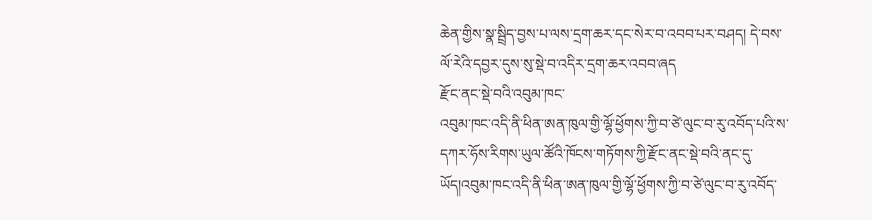ཆེན་གྱིས་སྣ་སྦྲིད་བྱས་པ་ལས་དྲག་ཆར་དང་སེར་བ་འབབ་པར་བཤད། དེ་བས་ལོ་རེའི་དབྱར་དུས་སུ་སྡེ་བ་འདིར་དྲག་ཆར་འབབ་ཞད
རྫོང་ནང་སྡེ་བའི་འབུམ་ཁང་
འབུམ་ཁང་འདི་ནི་ཕིན་ཨན་ཁུལ་གྱི་ལྷོ་ཕྱོགས་ཀྱི་བ་ཙེ་ལུང་བ་རུ་འབོད་པའི་ས་དཀར་ཧོས་རིགས་ཡུལ་ཚོའི་ཁོངས་གཏོགས་ཀྱི་རྫོང་ནང་སྡེ་བའི་ནང་དུ་ཡོད།འབུམ་ཁང་འདི་ནི་ཕིན་ཨན་ཁུལ་གྱི་ལྷོ་ཕྱོགས་ཀྱི་བ་ཙེ་ལུང་བ་རུ་འབོད་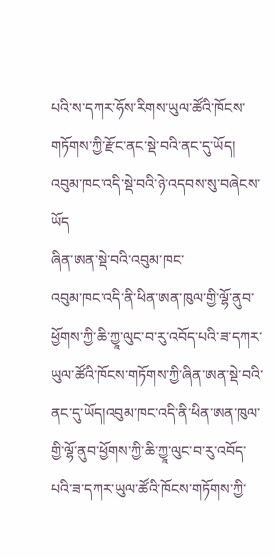པའི་ས་དཀར་ཧོས་རིགས་ཡུལ་ཚོའི་ཁོངས་གཏོགས་ཀྱི་རྫོང་ནང་སྡེ་བའི་ནང་དུ་ཡོད། འབུམ་ཁང་འདི་སྡེ་བའི་ཉེ་འདབས་སུ་བཞེངས་ཡོད
ཞིན་ཨན་སྡེ་བའི་འབུམ་ཁང་
འབུམ་ཁང་འདི་ནི་ཕིན་ཨན་ཁུལ་གྱི་ལྷོ་ནུབ་ཕྱོགས་ཀྱི་ཆི་ཀྱཱ་ལུང་བ་རུ་འབོད་པའི་ཟ་དཀར་ཡུལ་ཚོའི་ཁོངས་གཏོགས་ཀྱི་ཞིན་ཨན་སྡེ་བའི་ནང་དུ་ཡོད།འབུམ་ཁང་འདི་ནི་ཕིན་ཨན་ཁུལ་གྱི་ལྷོ་ནུབ་ཕྱོགས་ཀྱི་ཆི་ཀྱཱ་ལུང་བ་རུ་འབོད་པའི་ཟ་དཀར་ཡུལ་ཚོའི་ཁོངས་གཏོགས་ཀྱི་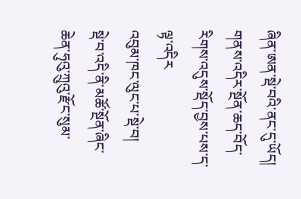ཞིན་ཨན་སྡེ་བའི་ནང་དུ་ཡོད། གནས་འདིར་སྔོན་ཆད་བོད་རིགས་འདུས་སྡོད་བྱས་པས་ད་ལྟ་འདིར
འབུམ་ཁང་ལུང་པ་སྡེ་བ།
སྡེ་བ་འདི་ནི་མཚོ་སྔོན་ཞིང་ཆེན་ཧུའུ་ཀྲུའུ་རྫོང་སུམ་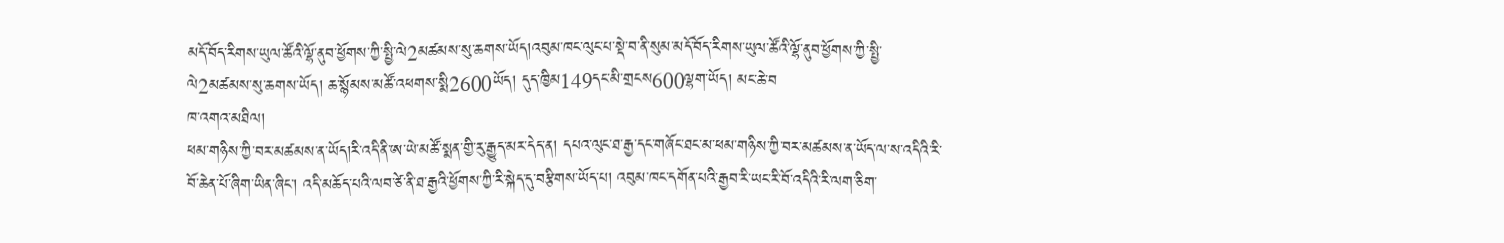མདོ་བོད་རིགས་ཡུལ་ཚོའི་ལྷོ་ནུབ་ཕྱོགས་ཀྱི་སྤྱི་ལེ2མཚམས་སུ་ཆགས་ཡོད།འབུམ་ཁང་ལུང་པ་སྡེ་བ་ནི་སུམ་མདོ་བོད་རིགས་ཡུལ་ཚོའི་ལྷོ་ནུབ་ཕྱོགས་ཀྱི་སྤྱི་ལེ2མཚམས་སུ་ཆགས་ཡོད། ཆ་སྙོམས་མཚོ་འཕགས་སྨི2600ཡོད། དུད་ཁྱིམ149དང་མི་གྲངས600ལྷག་ཡོད། མང་ཆེ་བ
ཁ་འགའ་མཐིལ།
ཕམ་གཉིས་ཀྱི་བར་མཚམས་ན་ཡོད།རི་འདི་ནི་ཨ་ཡེ་མཚོ་སྨན་གྱི་རུ་རྒྱུད་མར་དེད་ན། དཔའ་ལུང་ཐ་རྒྱ་དང་གཞོང་ཐང་མ་ཕམ་གཉིས་ཀྱི་བར་མཚམས་ན་ཡོད་ལ་ས་འདིའི་རི་བོ་ཆེན་པོ་ཞིག་ཡིན་ཞིང་། འདི་མཆོད་པའི་ལབ་ཙེ་ནི་ཐ་རྒྱའི་ཕྱོགས་ཀྱི་རི་སྐེད་དུ་བརྩིགས་ཡོད་པ། འབུམ་ཁང་དགོན་པའི་རྒྱབ་རི་ཡང་རི་བོ་འདིའི་རི་ལག་ཅིག་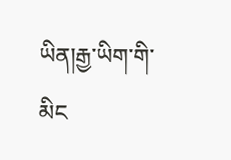ཡིན།རྒྱ་ཡིག་གི་མིང